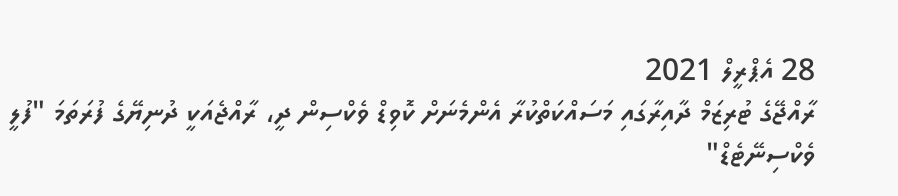28 އެޕްރީލް 2021
ރާއްޖޭގެ ޓުރިޒަމް ދާއިރާގައި މަސައްކަތްކުރާ އެންމެނަށް ކޮވިޑް ވެކްސިން ދީ، ރާއްޖެއަކީ ދުނިޔޭގެ ފުރަތަމަ "ފުލީ ވެކްސިނޭޓެޑް"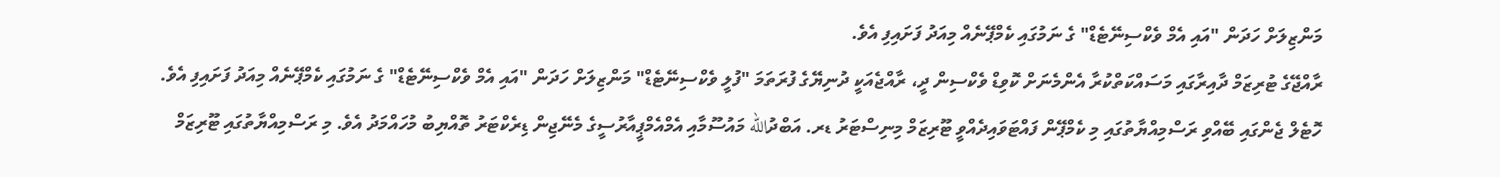މަންޒިލަށް ހަދަން "އައި އެމް ވެކްސިނޭޓެޑް" ގެ ނަމުގައި ކެމްޕޭނެއް މިއަދު ފަށައިފި އެވެ.
ރާއްޖޭގެ ޓުރިޒަމް ދާއިރާގައި މަސައްކަތްކުރާ އެންމެނަށް ކޮވިޑް ވެކްސިން ދީ، ރާއްޖެއަކީ ދުނިޔޭގެ ފުރަތަމަ "ފުލީ ވެކްސިނޭޓެޑް" މަންޒިލަށް ހަދަން "އައި އެމް ވެކްސިނޭޓެޑް" ގެ ނަމުގައި ކެމްޕޭނެއް މިއަދު ފަށައިފި އެވެ.
ހޮޓެލް ޖެންގައި ބޭއްވި ރަސްމިއްޔާތުގައި މި ކެމްޕޭން ފައްޓަވައިދެއްވީ ޓޫރިޒަމް މިނިސްޓަރު ޑރ. އަބްދުالله މައުސޫމާއި އެމްއެމްޕީއާރުސީގެ މެނޭޖިން ޑިރެކްޓަރު ތޮއްޔިބު މުހައްމަދު އެވެ. މި ރަސްމިއްޔާތުގައި ޓޫރިޒަމް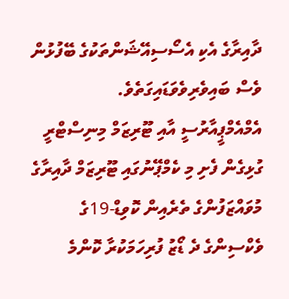ދާއިރާގެ އެކި އެސޯސިއޭޝަންތަކުގެ ބޭފުޅުން ވެސް ބައިވެރިވެވަޑައިގަތެވެ.
އެމްއެމްޕީއާރުސީ އާއި ޓޫރިޒަމް މިނިސްޓްރީ ގުޅިގެން ފެށި މި ކެމްޕޭނުގައި ޓޫރިޒަމް ދާއިރާގެ މުވައްޒަފުންގެ ތެރެއިން ކޮވިޑް-19ގެ ވެކްސިންގެ ދެ ޑޯޒު ފުރިހަމަކުރާ ކޮންމެ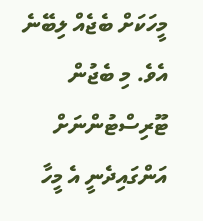މީހަކަށް ބެޖެއް ލިބޭނެ އެވެ. މި ބެޖުން ޓޫރިސްޓުންނަށް އަންގައިދެނީ އެ މީހާ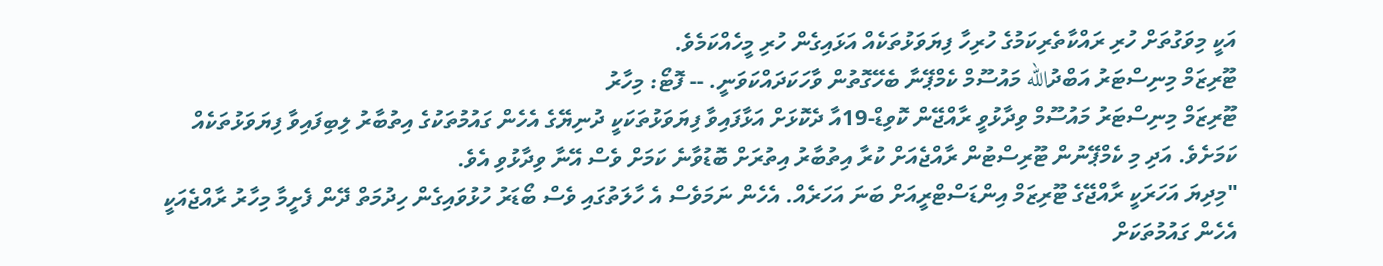އަކީ މިވަގުތަށް ހުރި ރައްކާތެރިކަމުގެ ހުރިހާ ފިޔަވަޅުތަކެއް އަޅައިގެން ހުރި މީހެއްކަމެވެ.
ޓޫރިޒަމް މިނިސްޓަރު އަބްދުالله މައުސޫމް ކެމްޕޭނާ ބެހޭގޮތުން ވާހަކަދައްކަވަނީ. -- ފޮޓޯ: މިހާރު
ޓޫރިޒަމް މިނިސްޓަރު މައުސޫމް ވިދާޅުވީ ރާއްޖޭން ކޮވިޑް-19އާ ދެކޮޅަށް އަޅާފައިވާ ފިޔަވަޅުތަކަކީ ދުނިޔޭގެ އެހެން ގައުމުތަކުގެ އިތުބާރު ލިބިފައިވާ ފިޔަވަޅުތަކެއް ކަމަށެވެ. އަދި މި ކެމްޕޭނުން ޓޫރިސްޓުން ރާއްޖެއަށް ކުރާ އިތުބާރު އިތުރަށް ބޮޑުވާނެ ކަމަށް ވެސް އޭނާ ވިދާޅުވި އެވެ.
"މިދިޔަ އަހަރަކީ ރާއްޖޭގެ ޓޫރިޒަމް އިންޑަސްޓްރީއަށް ބަނަ އަހަރެއް. އެހެން ނަމަވެސް އެ ހާލަތުގައި ވެސް ބޯޑަރު ހުޅުވައިގެން ހިދުމަތް ދޭން ފެށީމާ މިހާރު ރާއްޖެއަކީ އެހެން ގައުމުތަކަށް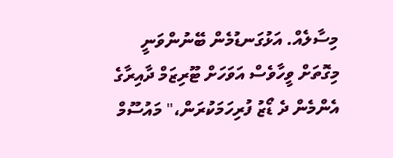މިސާލެއް. އަޅުގަނޑުމެން ބޭނުންވަނީ މިގޮތަށް ވީހާވެސް އަވަހަށް ޓޫރިޒަމް ދާއިރާގެ އެންމެން ދެ ޑޯޒު ފުރިހަމަކުރަން،" މައުސޫމް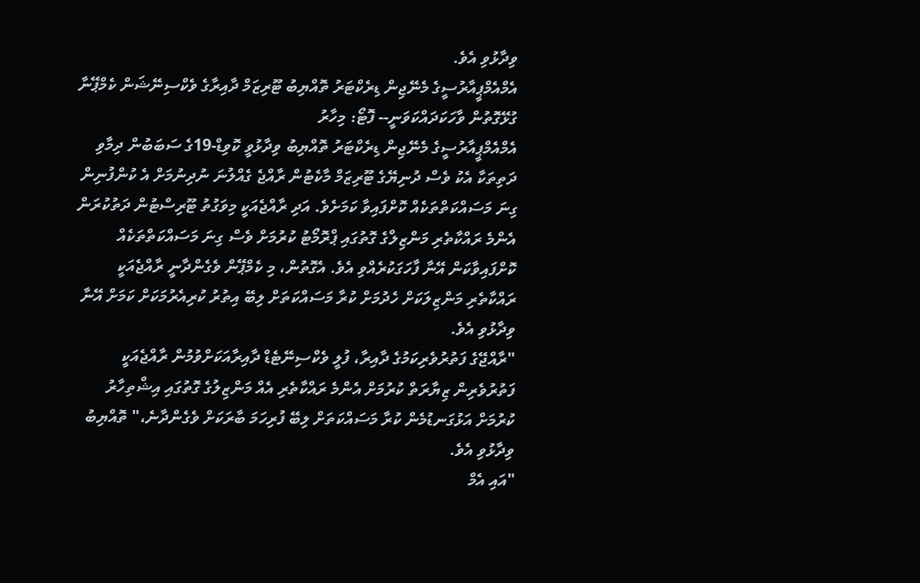ވިދާޅުވި އެވެ.
އެމްއެމްޕީއާރުސީގެ މެނޭޖިން ޑިރެކްޓަރު ތޮއްޔިބު ޓޫރިޒަމް ދާއިރާގެ ވެކްސިނޭޝަން ކެމްޕޭނާ ގުޅޭގޮތުން ވާހަކަދައްކަވަނީ-- ފޮޓޯ: މިހާރު
އެމްއެމްޕީއާރުސީގެ މެނޭޖިން ޑިރެކްޓަރު ތޮއްޔިބު ވިދާޅުވީ ކޮވިޑް-19ގެ ސަބަބުން ދިމާވި ދަތިތަކާ އެކު ވެސް ދުނިޔޭގެ ޓޫރިޒަމް މާކެޓުން ރާއްޖެ ގެއްލުނަ ނުދިނުމަށް އެ ކުންފުނިން ގިނަ މަސައްކަތްތަކެއް ކޮށްފައިވާ ކަމަށެވެ. އަދި ރާއްޖެއަކީ މިވަގުތު ޓޫރިސްޓުން ދަތުކުރަން އެންމެ ރައްކާތެރި މަންޒިލްގެ ގޮތުގައި ޕްރޮމޯޓު ކުރުމަށް ވެސް ގިނަ މަސައްކަތްތަކެއް ކޮށްފައިވާކަން އޭނާ ފާހަގަކުރެއްވި އެވެ. އެގޮތުން، މި ކެމްޕޭން ވެގެންދާނީ ރާއްޖެއަކީ ރައްކާތެރި މަންޒިލަކަށް ހެދުމަށް ކުރާ މަސައްކަތަށް ލިބޭ އިތުރު ކުރިއެރުމަކަށް ކަމަށް އޭނާ ވިދާޅުވި އެވެ.
"ރާއްޖޭގެ ފަތުރުވެރިކަމުގެ ދާއިރާ، ފުލީ ވެކްސިނޭޓެޑް ދާއިރާއަކަށްވުމުން ރާއްޖެއަކީ ފަތުރުވެރިން ޒިޔާރަތް ކުރުމަށް އެންމެ ރައްކާތެރި އެއް މަންޒިލުގެ ގޮތުގައި އިޝްތިހާރު ކުރުމަށް އަޅުގަނޑުމެން ކުރާ މަސައްކަތަށް ލިބޭ ފުރިހަމަ ބާރަކަށް ވެގެންދާނެ،" ތޮއްޔިބު ވިދާޅުވި އެވެ.
"އައި އެމް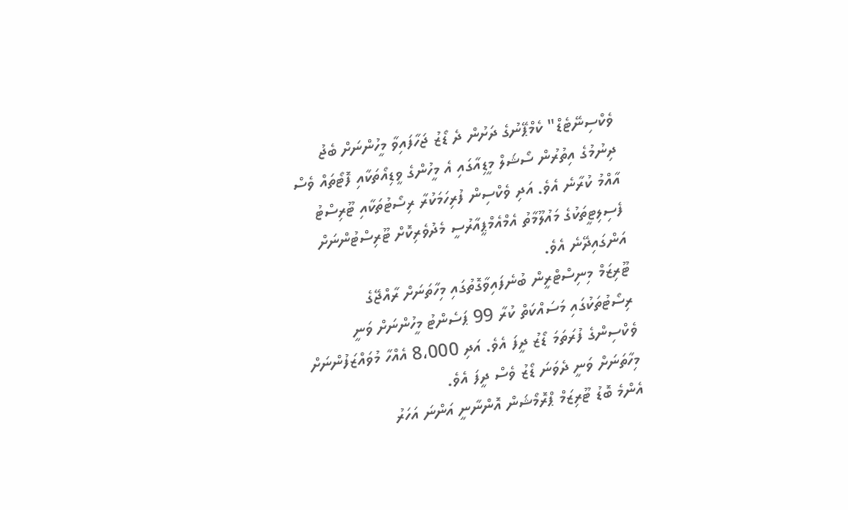ވެކްސިނޭޓެޑް" ކެމްޕޭނުގެ ދަށުން ދެ ޑޯޒު ޖަހާފައިވާ މީހުންނަށް ބެޖު ދިނުމުގެ އިތުރުން ސޯޝަލް މީޑިއާގައި އެ މީހުންގެ ވީޑިއޯތަކާއި ފޮޓޯތައް ވެސް އާއްމު ކުރާނެ އެވެ. އަދި ވެކްސިން ފުރިހަމަކުރާ ރިސޯޓުތަކާއި ޓޫރިސްޓު ފެސިލިޓީތަކުގެ މައުލޫމާތު އެމްއެމްޕީއާރުސީ މެދުވެރިކޮށް ޓޫރިސްޓުންނަށް އަންގައިދޭނެ އެވެ.
ޓޫރިޒަމް މިނިސްޓްރީން ބުނެފައިވާގޮތުގައި މިހާތަނަށް ރާއްޖޭގެ ރިސޯޓުތަކުގައި މަސައްކަތް ކުރާ 99 ޕަސެންޓު މީހުންނަށް ވަނީ ވެކްސިންގެ ފުރަތަމަ ޑޯޒު ދީފަ އެވެ. އަދި 8،000 އެއްހާ މުވައްޒަފުންނަށް މިހާތަނަށް ވަނީ ދެވަނަ ޑޯޒު ވެސް ދީފަ އެވެ.
އެންމެ ބޮޑު ޓޫރިޒަމް ޕްރޮމޯޝަން އޮންނާނީ އަންނަ އަހަރު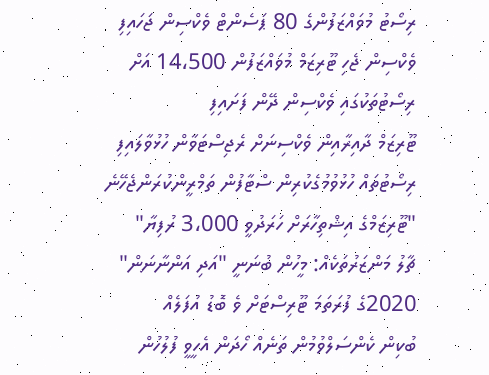ރިސޯޓު މުވައްޒަފުންގެ 80 ޕަސެންޓް ވެކްސިން ޖަހައިފި
ވެކްސިން ޖެހި ޓޫރިޒަމް މުވައްޒަފުން 14،500 އަށް
ރިސޯޓުތަކުގައި ވެކްސިން ދޭން ފަށައިފި
ޓޫރިޒަމް ދާއިރާއިން ވެކްސިނަށް ރެޖިސްޓަވާން ހުޅުވާލައިފި
ރިސޯޓުތައް ހުޅުވުމުގެކުރިން ސްޓާފުން ތަމްރީންކުރަންޖެހޭނެ
"ޓޫރިޒަމްގެ އިޝްތިހާރަށް ހަރަދުވީ 3،000 ރުފިޔާ"
ޗާލު މަންޒަރުތަކެއް: މީހުން ބުނަނީ "އަދި އަންނާނަން"
2020ގެ ފުރަތަމަ ޓޫރިސްޓަށް ވެ ބޮޑު އުފަލެއް
ބުކިން ކެންސަލްވުމުން ތަނެއް ހޯދަން އެހީވީ ފުލުހުން